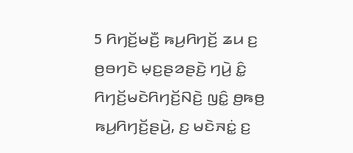5 ꤖꤚꤢꤩ꤬ꤗꤢꤪ꤬ ꤒꤣ꤬ꤖꤚꤢꤩ꤬ ꤘꤣ ꤢ꤬ ꤥ꤬ꤋꤚꤢꤧ ꤗ꤫ꤢ꤬ꤔꤤꤔꤢꤧ꤬ ꤚꤣꤧ꤬ ꤢꤨ꤭ ꤖꤚꤢꤩ꤬ꤗꤢꤧꤖꤚꤢꤩ꤬ꤡꤢꤧ꤬ ꤜꤢꤨ꤭ ꤥ꤬ꤒꤥ꤬ ꤒꤣ꤬ꤖꤚꤢꤩ꤬ꤔꤣꤧ꤬, ꤢ꤬ ꤗꤢꤧꤏꤢꤦ꤭ ꤢ꤬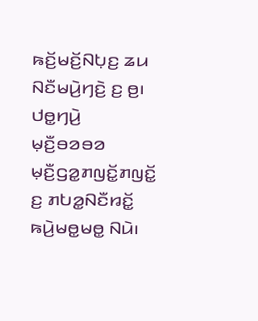ꤒꤢꤩ꤬ꤗꤢꤩ꤬ꤡꤝ꤫ꤢ꤬ ꤘꤣ ꤡꤢꤪꤗꤣꤧ꤬ꤚꤢꤧ꤬ ꤢ꤬ ꤥ꤬꤯ ꤓꤥ꤭ꤚꤣꤧ꤬ ꤗ꤫ꤢꤪ꤬ꤋꤤꤋꤤ ꤗ꤫ꤢꤪ꤬ꤞꤤ꤭ꤊꤜꤢꤩ꤭ꤊꤜꤢꤩ꤭ ꤢ꤬ ꤊꤝꤤ꤭ꤡꤢꤪꤙꤢꤩ꤭ ꤒꤣꤧ꤬ꤗꤥ꤭ꤗꤥ꤭ ꤡꤣꤧ꤯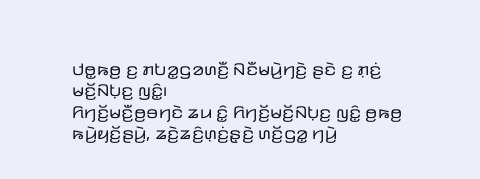ꤓꤥ꤭ꤒꤥ꤬ ꤢ꤬ ꤊꤝꤤ꤭ꤞꤤꤛꤢꤪ꤬ ꤡꤢꤪꤗꤣꤧ꤬ꤚꤢꤧ꤬ ꤔꤢꤧ ꤢ꤬ ꤊ꤫ꤢꤦ꤬ ꤗꤢꤩ꤬ꤡꤝ꤫ꤢ꤬ ꤜꤢꤨ꤭꤯
ꤖꤚꤢꤩ꤬ꤗꤢꤪ꤬ꤥ꤬ꤋꤚꤢꤧ ꤘꤣ ꤢꤨ꤭ ꤖꤚꤢꤩ꤬ꤗꤢꤩ꤬ꤡꤝ꤫ꤢ꤬ ꤜꤢꤨ꤭ ꤥ꤬ꤒꤥ꤬ ꤒꤣꤧ꤬ꤟꤢꤩ꤬ꤔꤣꤧ꤬, ꤘꤢꤧ꤬ꤘꤢꤨ꤬ꤛ꤫ꤢꤦ꤬ꤔ꤫ꤢꤧ꤬ ꤛꤢꤩ꤬ꤞꤤ꤭ ꤚꤣꤧ꤬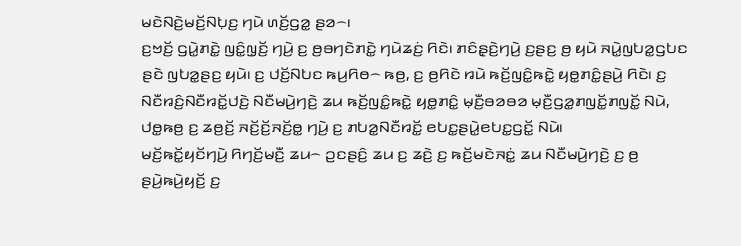ꤗꤢꤧꤡꤢꤧ꤬ꤗꤢꤩ꤬ꤡꤝ꤫ꤢ꤬ ꤚꤣꤧ ꤛꤢꤩ꤬ꤞꤤ꤭ ꤔꤤ꤮꤯
ꤢ꤬ꤠꤢꤩ꤬ ꤞꤣꤧ꤭ꤊꤢꤧ꤭ ꤜꤢꤨ꤭ꤜ꤫ꤢꤩ꤬ ꤚꤣꤧ꤬ ꤢ꤬ ꤥ꤬ꤋꤚꤢꤧꤊꤢꤧ꤭ ꤚꤣꤧꤘꤢꤦ꤬ ꤖꤢꤧ꤯ ꤊꤢꤨꤔ꤫ꤢꤧ꤬ꤚꤣꤧ꤬ ꤢ꤬ꤔꤢ꤬ ꤥ꤬ ꤟꤣꤧ ꤏꤣꤧ꤭ꤜꤝꤤ꤭ꤞꤝꤢ ꤔꤢꤧ ꤜꤝꤤ꤭ꤔꤢ꤬ ꤟꤣꤧ꤯ ꤢ꤬ ꤓꤢꤩ꤬ꤡꤝꤢ ꤒꤣ꤬ꤖꤥ꤮ ꤒꤥ꤬, ꤢ꤬ ꤥ꤬ꤖꤢꤧ ꤙꤣꤧ ꤒꤢꤩ꤬ꤜꤢꤨ꤭ꤒꤢꤧ꤭ ꤟꤥ꤭ꤊꤢꤨ꤭ꤔꤣꤧ꤬ ꤖꤢꤧ꤯ ꤢ꤬ ꤡꤢꤪꤙꤢꤨ꤬ꤡꤢꤪꤙꤢꤩ꤭ꤓꤢꤧ꤬ ꤡꤢꤪꤗꤣꤧ꤬ꤚꤢꤧ꤬ ꤘꤣ ꤒꤢꤩ꤬ꤜꤢꤨ꤭ꤒꤢꤧ꤭ ꤟꤥ꤭ꤊꤢꤨ꤭ ꤗ꤫ꤢꤪ꤬ꤋꤤꤋꤤ ꤗ꤫ꤢꤪ꤬ꤞꤤ꤭ꤊꤜꤢꤩ꤭ꤊꤜꤢꤩ꤭ ꤡꤣꤧ, ꤓꤥ꤭ꤒꤥ꤬ ꤢ꤬ ꤘꤥ꤬ꤢꤩ꤬ ꤏꤢꤩ꤬ꤢꤩ꤬ꤏꤢꤩ꤬ꤥ꤭ ꤚꤣꤧ꤬ ꤢ꤬ ꤊꤝꤤ꤭ꤡꤢꤪꤙꤢꤩ꤭ ꤕꤝꤢ꤭ꤔꤣꤧ꤭ꤕꤝꤢ꤭ꤞꤢꤩ꤭ ꤡꤣꤧ꤯
ꤗꤢꤩ꤬ꤒꤢꤩ꤭ꤟꤢꤩꤚꤣꤧ꤬ ꤖꤚꤢꤩ꤬ꤗꤢꤪ꤬ ꤘꤣ꤮ ꤑꤢꤔꤢꤨ꤬ ꤘꤣ ꤢ꤬ ꤘꤢꤧ꤬ ꤢ꤬ ꤒꤢꤩ꤬ꤗꤢꤧꤏꤢꤦ꤭ ꤘꤣ ꤡꤢꤪꤗꤣꤧ꤬ꤚꤢꤧ꤬ ꤢ꤬ ꤥ꤬ ꤔꤣꤧ꤬ꤒꤣꤧ꤬ꤟꤢꤩ꤬ ꤢ꤬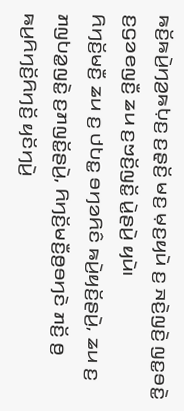ꤒꤢꤩ꤬ꤒꤣꤧ꤬ꤚꤤ꤬ꤒꤝ꤫ꤢ꤬ ꤢ꤬ꤔ꤫ꤢꤩ꤬ ꤗꤢ꤬ ꤗ꤫ꤢ꤬ꤟꤣꤧ ꤢ꤬ ꤏꤢꤧ꤬ꤜꤢꤧ꤬ ꤜꤢ꤭ꤋꤢꤧ꤭ ꤢ꤬ꤞꤤꤕꤜꤢꤪ꤬ ꤘꤣ ꤢ꤬ꤠꤢꤩ꤬ꤜꤢꤩ꤭ ꤣꤧ꤭ꤔꤣꤧ꤬ ꤟꤣꤧ꤯
ꤖꤚꤢꤩ꤬ꤗꤢꤪ꤬ ꤘꤣ ꤢ꤬ ꤓꤝꤢ꤭ ꤋꤚꤤꤖꤢꤨ ꤒꤣꤧ꤬ꤟꤢꤩ꤬ꤔꤣꤧ꤬, ꤘꤣ ꤢ꤬ ꤊꤜꤝꤤ꤭ꤜꤢꤧ꤭ ꤢ꤬ꤊꤜꤢꤩ꤭ꤔꤣꤧ꤬, ꤖꤚꤢꤩ꤬ꤗꤢꤪ꤬ꤥ꤬ꤋꤚꤢꤧ ꤊꤢꤩ꤬ ꤥ꤬ ꤒꤣ꤬ꤖꤚꤢꤩ꤬ꤖꤚꤢꤩ꤬ ꤟꤢꤩꤚꤣꤧ꤬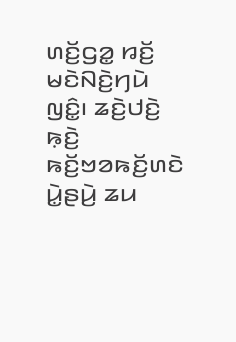ꤛꤢꤩ꤬ꤞꤤ꤭ ꤙꤢꤩ꤬ ꤗꤢꤧꤡꤢꤧ꤬ꤚꤣꤧ ꤜꤢꤨ꤭꤯ ꤘꤢꤧ꤬ꤓꤢꤧ꤬ ꤒ꤫ꤢꤧ꤬ ꤒꤢꤩ꤬ꤠꤤꤒꤢꤩ꤬ꤛꤢꤧ ꤣꤧ꤭ꤔꤣꤧ꤬ ꤘꤣ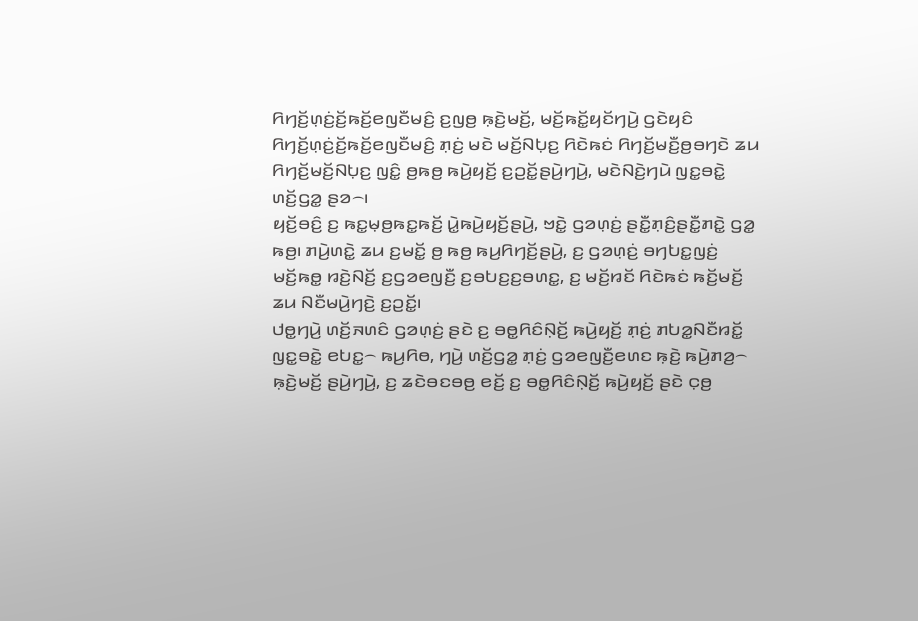ꤖꤚꤢꤩ꤬ꤛ꤫ꤢꤦ꤬ꤢꤩ꤬ꤒꤢꤩ꤬ꤕꤜꤢꤪꤗꤢꤨ꤬ ꤢ꤬ꤜꤥ꤬ ꤒ꤫ꤢꤧ꤬ꤗꤢꤩ꤬, ꤗꤢꤩ꤬ꤒꤢꤩ꤭ꤟꤢꤩꤚꤣꤧ꤬ ꤞꤢꤧꤟꤢꤨ ꤖꤚꤢꤩ꤬ꤛ꤫ꤢꤦ꤬ꤢꤩ꤬ꤒꤢꤩ꤬ꤕꤜꤢꤪꤗꤢꤨ꤬ ꤊ꤫ꤢꤦ꤬ ꤗꤢꤧ ꤗꤢꤩ꤬ꤡꤝ꤫ꤢ꤬ ꤖꤢꤧꤒꤢꤦ ꤖꤚꤢꤩ꤬ꤗꤢꤪ꤬ꤥ꤬ꤋꤚꤢꤧ ꤘꤣ ꤖꤚꤢꤩ꤬ꤗꤢꤩ꤬ꤡꤝ꤫ꤢ꤬ ꤜꤢꤨ꤭ ꤥ꤬ꤒꤥ꤬ ꤒꤣꤧ꤬ꤟꤢꤩ꤬ ꤢ꤬ꤑꤢꤩ꤭ꤔꤣꤧ꤬ꤚꤣꤧ꤬, ꤗꤢꤧꤡꤢꤧ꤬ꤚꤣꤧ ꤜꤢ꤭ꤋꤢꤧ꤭ ꤛꤢꤩ꤬ꤞꤤ꤭ ꤔꤤ꤮꤯
ꤟꤢꤩ꤬ꤋꤢꤨ꤬ ꤢ꤬ ꤒꤢ꤭ꤗ꤫ꤥ꤬ꤒꤢ꤭ꤒꤢꤩ꤬ ꤣꤧ꤭ꤒꤣꤧ꤬ꤟꤢꤩ꤬ꤔꤣꤧ꤬, ꤠꤢꤧ꤭ ꤞꤤꤛ꤫ꤢꤦ꤬ ꤔꤢꤪ꤭ꤊ꤫ꤢꤨ꤬ꤔꤢꤪ꤭ꤊꤢꤧ꤭ ꤞꤤ꤭ ꤒꤥ꤬꤯ ꤊꤣꤧ꤬ꤛꤢꤧ꤭ ꤘꤣ ꤢ꤬ꤗꤢꤩ꤭ ꤥ꤬ ꤒꤥ꤬ ꤒꤣ꤬ꤖꤚꤢꤩ꤬ꤔꤣꤧ꤬, ꤢ꤬ ꤞꤤꤛ꤫ꤢꤦ꤬ ꤋꤚꤝꤢ꤭ꤜꤢꤦ꤬ ꤗꤢꤩ꤬ꤒꤥ꤭ ꤙꤢꤧ꤬ꤡꤢꤩ꤬ ꤢ꤬ꤞꤤꤕꤜꤢꤪ꤬ ꤢ꤬ꤋꤝꤢ꤬ꤢ꤬ꤋꤛꤢ꤭, ꤢ꤬ ꤗꤢꤩ꤬ꤙꤢꤩ ꤖꤢꤧꤒꤢꤦ ꤒꤢꤩ꤬ꤗꤢꤩ꤬ ꤘꤣ ꤡꤢꤪꤗꤣꤧ꤬ꤚꤢꤧ꤬ ꤢ꤬ꤑꤢꤩ꤭꤯
ꤓꤥ꤭ꤚꤣꤧ꤬ ꤛꤢꤩ꤬ꤏꤛꤢꤨ ꤞꤤꤛ꤫ꤢꤦ꤬ ꤔꤢꤧ ꤢ꤬ ꤋꤥ꤭ꤖꤢꤨꤡ꤫ꤢꤩ꤬ ꤒꤣꤧ꤬ꤟꤢꤩ꤬ ꤊ꤫ꤢꤦ꤬ ꤊꤝꤤ꤭ꤡꤢꤪꤙꤢꤩ꤭ ꤜꤢ꤭ꤋꤢꤧ꤭ ꤕꤝꤢ꤭꤮ ꤒꤣ꤬ꤖꤥ, ꤚꤣꤧ꤬ ꤛꤢꤩ꤬ꤞꤤ꤭ ꤊ꤫ꤢꤦ꤬ ꤞꤤꤕꤜꤢꤪ꤬ꤕꤛꤢ ꤒ꤫ꤢꤧ꤬ ꤒꤣꤧ꤬ꤊꤤ꤬꤮ ꤒ꤫ꤢꤧ꤬ꤗꤢꤩ꤬ ꤔꤣꤧ꤬ꤚꤣꤧ꤬, ꤢ꤬ ꤘꤢꤧꤋꤢꤋꤥ꤬ ꤕꤢꤩ꤬ ꤢ꤬ ꤋꤥ꤭ꤖꤢꤨꤡ꤫ꤢꤩ꤬ ꤒꤣꤧ꤬ꤟꤢꤩ꤬ ꤔꤢꤧ ꤍ꤫ꤥ꤬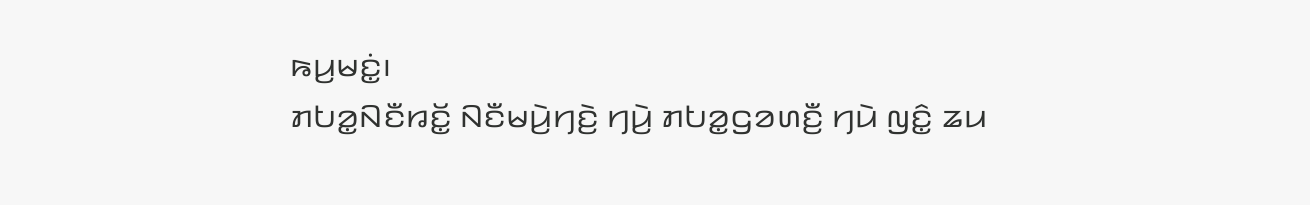ꤒꤣ꤬ꤗꤢꤦ꤭꤯
ꤊꤝꤤ꤭ꤡꤢꤪꤙꤢꤩ꤭ ꤡꤢꤪꤗꤣꤧ꤬ꤚꤢꤧ꤬ ꤚꤣꤧ꤬ ꤊꤝꤤ꤭ꤞꤤꤛꤢꤪ꤬ ꤚꤣꤧ ꤜꤢꤨ꤭ ꤘꤣ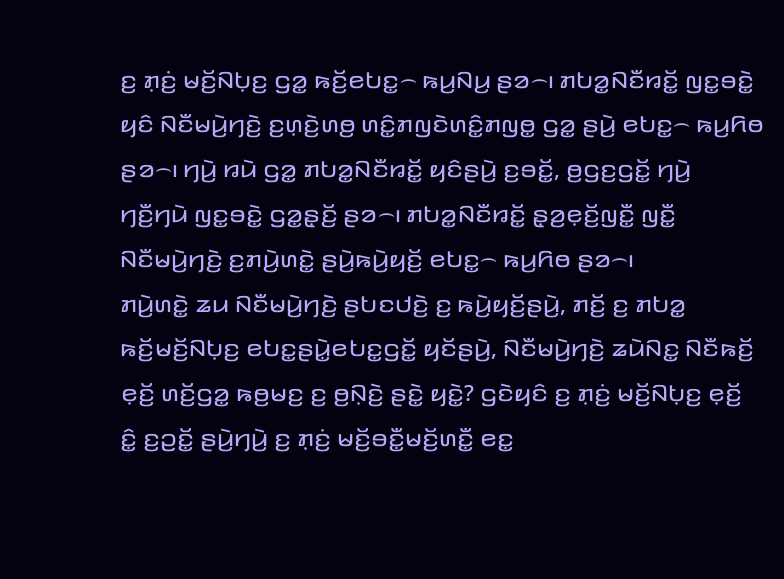ꤢ꤬ ꤊ꤫ꤢꤦ꤬ ꤗꤢꤩ꤬ꤡꤝ꤫ꤢ꤬ ꤞꤤ꤭ ꤒꤢꤩ꤬ꤕꤝꤢ꤭꤮ ꤒꤣ꤬ꤡꤣ꤬ ꤔꤤ꤮꤯ ꤊꤝꤤ꤭ꤡꤢꤪꤙꤢꤩ꤭ ꤜꤢ꤭ꤋꤢꤧ꤭ ꤟꤢꤨ ꤡꤢꤪꤗꤣꤧ꤬ꤚꤢꤧ꤬ ꤢ꤬ꤛ꤫ꤢꤧ꤬ꤛꤥ꤬ ꤛꤢꤨ꤭ꤊꤜꤢꤧꤛꤢꤨ꤭ꤊꤜꤥ꤭ ꤞꤤ꤭ ꤔꤣꤧ꤬ ꤕꤝꤢ꤭꤮ ꤒꤣ꤬ꤖꤥ ꤔꤤ꤮꤯ ꤚꤣꤧ꤬ ꤙꤣꤧ ꤞꤤ꤭ ꤊꤝꤤ꤭ꤡꤢꤪꤙꤢꤩ꤭ ꤟꤢꤨꤔꤣꤧ꤬ ꤢ꤬ꤋꤢꤩ꤭, ꤥ꤬ꤞꤢ꤬ꤞꤢꤩ꤭ ꤚꤣꤧ꤬ ꤚꤢꤪ꤬ꤚꤣꤧ ꤜꤢ꤭ꤋꤢꤧ꤭ ꤞꤤ꤭ꤔ꤫ꤢꤩ꤬ ꤔꤤ꤮꤯ ꤊꤝꤤ꤭ꤡꤢꤪꤙꤢꤩ꤭ ꤔ꤫ꤤ꤬ꤕ꤫ꤢꤩ꤬ꤜꤢꤪ꤭ ꤜꤢꤪ꤭ ꤡꤢꤪꤗꤣꤧ꤬ꤚꤢꤧ꤬ ꤢ꤬ꤊꤣꤧ꤬ꤛꤢꤧ꤭ ꤔꤣꤧ꤬ꤒꤣꤧ꤬ꤟꤢꤩ꤬ ꤕꤝꤢ꤭꤮ ꤒꤣ꤬ꤖꤥ ꤔꤤ꤮꤯
ꤊꤣꤧ꤬ꤛꤢꤧ꤭ ꤘꤣ ꤡꤢꤪꤗꤣꤧ꤬ꤚꤢꤧ꤬ ꤔꤝꤢꤓꤢꤧ꤬ ꤢ꤬ ꤒꤣꤧ꤬ꤟꤢꤩ꤬ꤔꤣꤧ꤬, ꤊꤢꤩ꤬ ꤢ꤬ ꤊꤝꤤ꤭ ꤒꤢꤩ꤬ꤗꤢꤩ꤬ꤡꤝ꤫ꤢ꤬ ꤕꤝꤢ꤭ꤔꤣꤧ꤭ꤕꤝꤢ꤭ꤞꤢꤩ꤭ ꤟꤢꤩꤔꤣꤧ꤬, ꤡꤢꤪꤗꤣꤧ꤬ꤚꤢꤧ꤬ ꤘꤣꤧꤡꤢ꤭ ꤡꤢꤪꤒꤢꤩ꤬ ꤕ꤫ꤢꤩ꤬ ꤛꤢꤩ꤬ꤞꤤ꤭ ꤒꤥ꤬ꤗꤢ꤬ ꤢ꤬ ꤥ꤬ꤡ꤫ꤢꤧ꤬ ꤔꤢꤧ꤭ ꤟꤢꤧ꤭? ꤞꤢꤧꤟꤢꤨ ꤢ꤬ ꤊ꤫ꤢꤦ꤬ ꤗꤢꤩ꤬ꤡꤝ꤫ꤢ꤬ ꤕ꤫ꤢꤩ꤬ ꤢꤨ꤭ ꤢ꤬ꤑꤢꤩ꤭ ꤔꤣꤧ꤬ꤚꤣꤧ꤬ ꤢ꤬ ꤊ꤫ꤢꤦ꤬ ꤗꤢꤩ꤬ꤋꤢꤪ꤭ꤗꤢꤩ꤬ꤛꤢꤪ꤭ ꤕꤢ꤭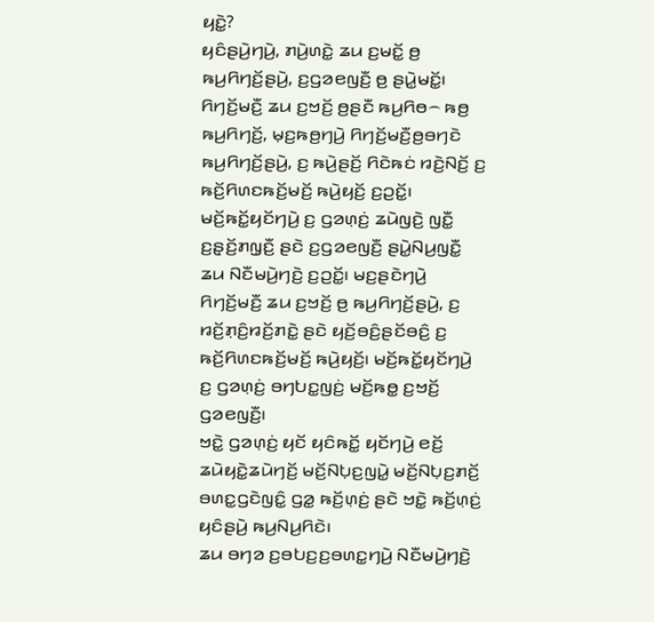ꤟꤢꤧ꤭?
ꤟꤢꤨꤔꤣꤧ꤬ꤚꤣꤧ꤬, ꤊꤣꤧ꤬ꤛꤢꤧ꤭ ꤘꤣ ꤢ꤬ꤗꤢꤩ꤭ ꤥ꤬ ꤒꤣ꤬ꤖꤚꤢꤩ꤬ꤔꤣꤧ꤬, ꤢ꤬ꤞꤤꤕꤜꤢꤪ꤬ ꤥ꤬ ꤔꤣꤧ꤭ꤗꤢꤩ꤭꤯ ꤖꤚꤢꤩ꤬ꤗꤢꤪ꤬ ꤘꤣ ꤢ꤬ꤠꤢꤩ꤬ ꤥ꤬ꤔꤢꤪ ꤒꤣ꤬ꤖꤥ꤮ ꤒꤥ꤬ ꤒꤣ꤬ꤖꤚꤢꤩ꤬, ꤗ꤫ꤢ꤬ꤒꤥ꤬ꤚꤣꤧ꤬ ꤖꤚꤢꤩ꤬ꤗꤢꤪ꤬ꤥ꤬ꤋꤚꤢꤧ ꤒꤣ꤬ꤖꤚꤢꤩ꤬ꤔꤣꤧ꤬, ꤢ꤬ ꤒꤣꤧ꤬ꤔꤢꤩ꤬ ꤖꤢꤧꤒꤢꤦ ꤙꤢꤧ꤬ꤡꤢꤩ꤬ ꤢ꤬ ꤒꤢꤩ꤬ꤖꤛꤢꤒꤢꤩ꤬ꤗꤢꤩ꤬ ꤒꤣꤧ꤬ꤟꤢꤩ꤬ ꤢ꤬ꤑꤢꤩ꤭꤯ ꤗꤢꤩ꤬ꤒꤢꤩ꤭ꤟꤢꤩꤚꤣꤧ꤬ ꤢ꤬ ꤞꤤꤛ꤫ꤢꤦ꤬ ꤘꤣꤧꤜꤢꤧ꤬ ꤜꤢꤪ꤭ ꤢ꤬ꤔ꤫ꤢꤩ꤬ꤊꤜ꤫ꤢꤪ꤬ ꤔꤢꤧ ꤢ꤬ꤞꤤꤕꤜꤢꤪ꤬ ꤔꤣꤧ꤭ꤡꤣ꤬ꤜꤢꤪ꤭ ꤘꤣ ꤡꤢꤪꤗꤣꤧ꤬ꤚꤢꤧ꤬ ꤢ꤬ꤑꤢꤩ꤭꤯ ꤗꤢ꤬ꤔꤢꤧꤚꤣꤧ꤬ ꤖꤚꤢꤩ꤬ꤗꤢꤪ꤬ ꤘꤣ ꤢ꤬ꤠꤢꤩ꤬ ꤥ꤬ ꤒꤣ꤬ꤖꤚꤢꤩ꤬ꤔꤣꤧ꤬, ꤢ꤬ ꤙꤢꤩ꤬ꤊ꤫ꤢꤨ꤬ꤙꤢꤩ꤬ꤊꤢꤧ꤭ ꤔꤢꤧ ꤟꤢꤩ꤬ꤋꤢꤨ꤬ꤔꤢꤩꤋꤢꤨ꤬ ꤢ꤬ ꤒꤢꤩ꤬ꤖꤛꤢꤒꤢꤩ꤬ꤗꤢꤩ꤬ ꤒꤣꤧ꤬ꤟꤢꤩ꤬꤯ ꤗꤢꤩ꤬ꤒꤢꤩ꤭ꤟꤢꤩꤚꤣꤧ꤬ ꤢ꤬ ꤞꤤꤛ꤫ꤢꤦ꤬ ꤋꤚꤝꤢ꤭ꤜꤢꤦ꤬ ꤗꤢꤩ꤬ꤒꤥ꤭ ꤢ꤬ꤠꤢꤩ꤬ ꤞꤤꤕꤜꤢꤪ꤬꤯
ꤠꤢꤧ꤭ ꤞꤤꤛ꤫ꤢꤦ꤬ ꤟꤢꤩ ꤟꤢꤨꤒꤢꤩ꤭ ꤟꤢꤩꤚꤣꤧ꤬ ꤕꤢꤩ꤬ ꤘꤣꤧꤟꤢꤧ꤭ꤘꤣꤧꤚꤢꤩ꤬ ꤗꤢꤩ꤬ꤡꤝ꤫ꤢ꤬ꤜꤣꤧ꤭ ꤗꤢꤩ꤬ꤡꤝ꤫ꤢ꤬ꤊꤢꤩ꤬ ꤋꤛꤢ꤭ꤞꤢꤧꤜꤢꤨ꤭ ꤞꤤ꤭ ꤒꤢꤩ꤬ꤛ꤫ꤢꤦ꤬ ꤔꤢꤧ ꤠꤢꤧ꤭ ꤒꤢꤩ꤬ꤛ꤫ꤢꤦ꤬ ꤟꤢꤨꤔꤣꤧ꤬ ꤒꤣ꤬ꤡꤣ꤬ꤖꤢꤧ꤯
ꤘꤣ ꤋꤚꤤ ꤢ꤬ꤋꤝꤢ꤬ꤢ꤬ꤋꤛꤢ꤭ꤚꤣꤧ꤬ ꤡꤢꤪꤗꤣꤧ꤬ꤚꤢꤧ꤬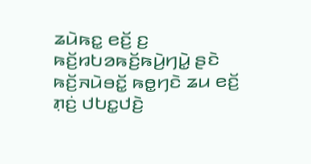ꤘꤣꤧꤒꤢ꤭ ꤕꤢꤩ꤬ ꤢ꤬ ꤒꤢꤩ꤬ꤙꤝꤤꤒꤢꤩ꤬ꤒꤣꤧ꤬ꤚꤣꤧ꤭ ꤔꤢꤧ ꤒꤢꤩ꤬ꤏꤣꤧꤋꤢꤩ꤭ ꤒꤥ꤭ꤚꤢꤧ ꤘꤣ ꤕꤢꤩ꤬ ꤊ꤫ꤢꤦ꤬ ꤓꤝꤢ꤭ꤓꤢꤧ꤬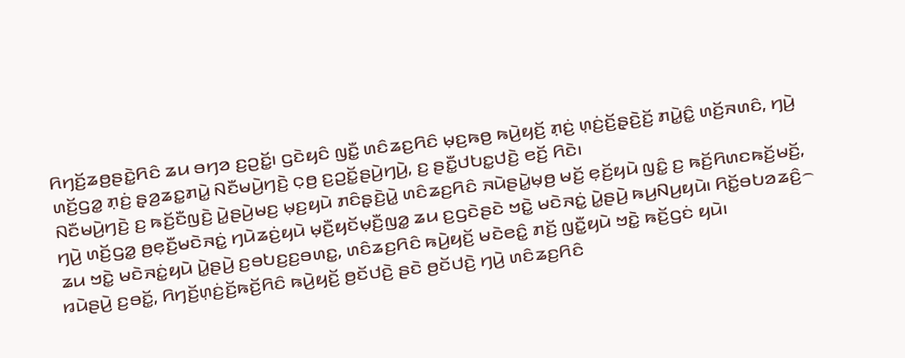ꤖꤚꤢꤩ꤬ꤘꤥ꤬ꤔꤢꤧ꤭ꤖꤢꤨ ꤘꤣ ꤋꤚꤤ ꤢ꤬ꤑꤢꤩ꤭꤯ ꤞꤢꤧꤟꤢꤨ ꤜꤢꤪ꤭ ꤛꤢꤨꤘꤢ꤬ꤖꤢꤨ ꤗ꤫ꤢ꤬ꤒꤥ꤬ ꤒꤣꤧ꤬ꤟꤢꤩ꤬ ꤊ꤫ꤢꤦ꤬ ꤛ꤫ꤢꤦ꤬ꤢꤩ꤬ꤔ꤫ꤢꤧ꤬ꤢꤩ꤬ ꤊꤣꤧ꤭ꤢꤨ꤭ ꤛꤢꤩ꤬ꤏꤛꤢꤨ, ꤚꤣꤧ꤬ ꤛꤢꤩ꤬ꤞꤤ꤭ ꤊ꤫ꤢꤦ꤬ ꤔ꤫ꤤ꤬ꤘꤢ꤭ꤊꤣꤧ꤭ ꤡꤢꤪꤗꤣꤧ꤬ꤚꤢꤧ꤬ ꤍ꤫ꤥ꤬ ꤢ꤬ꤑꤢꤩ꤭ꤔꤣꤧ꤬ꤚꤣꤧ꤬, ꤢ꤬ ꤔꤢꤪ꤭ꤓꤝꤢ꤭ꤓꤢꤧ꤬ ꤕꤢꤩ꤬ ꤖꤢꤧ꤯
ꤡꤢꤪꤗꤣꤧ꤬ꤚꤢꤧ꤬ ꤢ꤬ ꤒꤢꤩ꤬ꤢꤪꤜꤢꤧ꤬ ꤣꤧ꤭ꤔꤣꤧ꤬ꤗꤢ꤬ ꤗ꤫ꤢ꤬ꤟꤣꤧ ꤊꤢꤨꤔ꤫ꤢꤧ꤬ꤣꤧ꤭ ꤛꤢꤨꤘꤢ꤬ꤖꤢꤨ ꤏꤣꤧꤔꤣꤧ꤭ꤗ꤫ꤥ꤬ ꤗꤢꤩ꤬ ꤕ꤫ꤢꤩ꤬ꤟꤣꤧ ꤜꤢꤨ꤭ ꤢ꤬ ꤒꤢꤩ꤬ꤖꤛꤢꤒꤢꤩ꤬ꤗꤢꤩ꤬, ꤚꤣꤧ꤬ ꤛꤢꤩ꤬ꤞꤤ꤭ ꤥ꤬ꤕ꤫ꤢꤪ꤬ꤗꤢꤧꤏꤢꤦ꤭ ꤚꤣꤧꤘꤢꤦ꤬ꤟꤣꤧ ꤗ꤫ꤢꤪ꤬ꤟꤢꤩꤗ꤫ꤢꤪ꤬ꤜꤤ꤭ ꤘꤣ ꤢ꤬ꤞꤢꤧꤔꤢꤧ ꤠꤢꤧ꤭ ꤗꤢꤧꤏꤢꤦ꤭ ꤣꤧ꤭ꤔꤣꤧ꤬ ꤒꤣ꤬ꤡꤣ꤬ꤟꤣꤧ꤯ ꤖꤢꤩ꤭ꤋꤝꤤꤘꤢꤨ꤬꤮ ꤘꤣ ꤠꤢꤧ꤭ ꤗꤢꤧꤏꤢꤦ꤭ꤟꤣꤧ ꤣꤧ꤭ꤔꤣꤧ꤬ ꤢ꤬ꤋꤝꤢ꤬ꤢ꤬ꤋꤛꤢ꤭, ꤛꤢꤨꤘꤢ꤬ꤖꤢꤨ ꤒꤣꤧ꤬ꤟꤢꤩ꤬ ꤗꤢꤧꤕꤢꤨ꤭ ꤊꤢꤩ꤬ ꤜꤢꤪ꤭ꤟꤣꤧ ꤠꤢꤧ꤭ ꤒꤢꤩ꤬ꤞꤢꤦ ꤟꤣꤧ꤯
ꤙꤣꤧꤔꤣꤧ꤬ ꤢ꤬ꤋꤢꤩ꤭, ꤖꤚꤢꤩ꤬ꤛ꤫ꤢꤦ꤬ꤢꤩ꤬ꤒꤢꤩ꤬ꤖꤢꤨ ꤒꤣꤧ꤬ꤟꤢꤩ꤬ ꤥ꤬ꤢꤩꤓꤢꤧ꤬ ꤔꤢꤧ ꤥ꤬ꤢꤩꤓꤢꤧ꤬ ꤚꤣꤧ꤬ ꤛꤢꤨꤘꤢ꤬ꤖꤢꤨ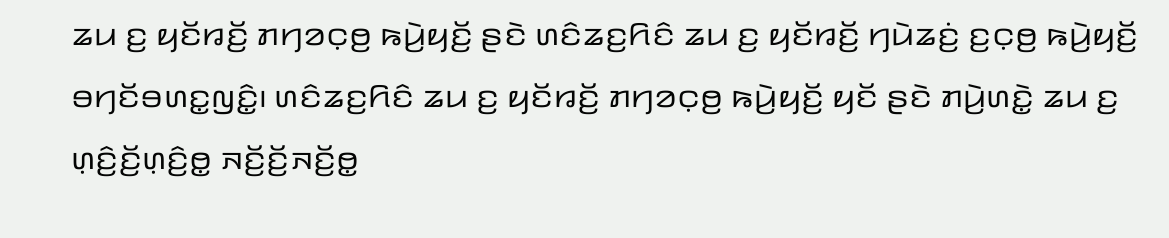ꤘꤣ ꤢ꤬ ꤟꤢꤩꤙꤢꤩ꤬ ꤊꤚꤤꤍ꤫ꤥ꤬ ꤒꤣꤧ꤬ꤟꤢꤩ꤬ ꤔꤢꤧ ꤛꤢꤨꤘꤢ꤬ꤖꤢꤨ ꤘꤣ ꤢ꤬ ꤟꤢꤩꤙꤢꤩ꤬ ꤚꤣꤧꤘꤢꤦ꤬ ꤢ꤬ꤍ꤫ꤥ꤬ ꤒꤣꤧ꤬ꤟꤢꤩ꤬ ꤋꤚꤢꤩꤋꤛꤢ꤭ꤜꤢꤨ꤭꤯ ꤛꤢꤨꤘꤢ꤬ꤖꤢꤨ ꤘꤣ ꤢ꤬ ꤟꤢꤩꤙꤢꤩ꤬ ꤊꤚꤤꤍ꤫ꤥ꤬ ꤒꤣꤧ꤬ꤟꤢꤩ꤬ ꤟꤢꤩ ꤔꤢꤧ ꤊꤣꤧ꤬ꤛꤢꤧ꤭ ꤘꤣ ꤢ꤬ ꤛ꤫ꤢꤨ꤬ꤢꤩ꤬ꤛ꤫ꤢꤨ꤬ꤥ꤭ ꤏꤢꤩ꤬ꤢꤩ꤬ꤏꤢꤩ꤬ꤥ꤭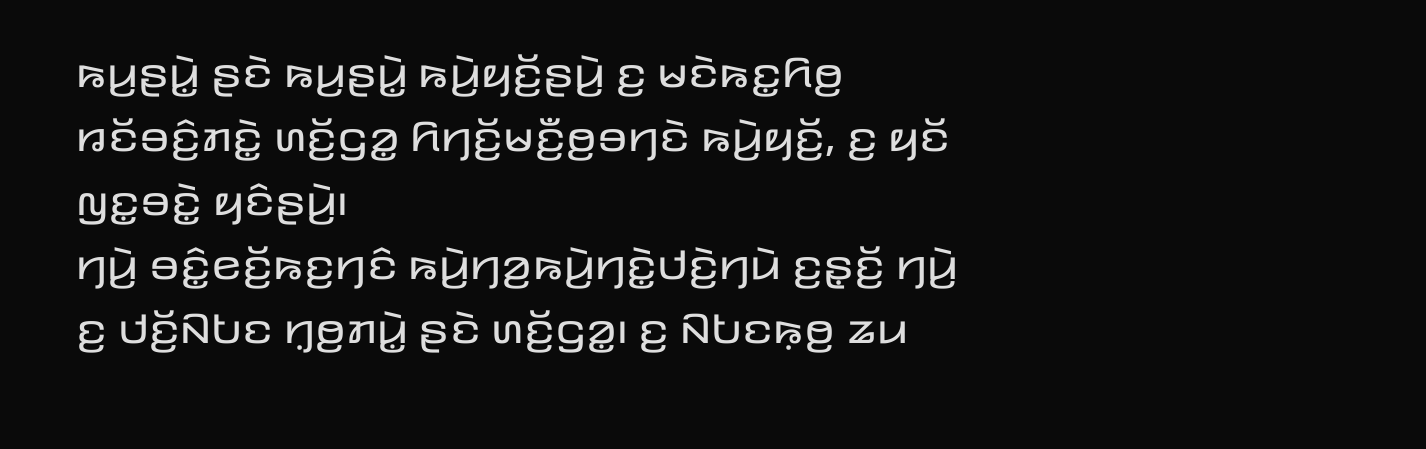ꤒꤣ꤬ꤔꤣꤧ꤭ ꤔꤢꤧ ꤒꤣ꤬ꤔꤣꤧ꤭ ꤒꤣꤧ꤬ꤟꤢꤩ꤬ꤔꤣꤧ꤬ ꤢ꤬ ꤗꤢꤧꤒꤢ꤭ꤖꤥ꤬ ꤙꤢꤩꤋꤢꤨ꤬ꤊꤢꤧ꤭ ꤛꤢꤩ꤬ꤞꤤ꤭ ꤖꤚꤢꤩ꤬ꤗꤢꤪ꤬ꤥ꤬ꤋꤚꤢꤧ ꤒꤣꤧ꤬ꤟꤢꤩ꤬, ꤢ꤬ ꤟꤢꤩ ꤜꤢ꤭ꤋꤢꤧ꤭ ꤟꤢꤨꤔꤣꤧ꤬꤯
ꤚꤣꤧ꤬ ꤋꤢꤨ꤭ꤕꤢꤩ꤬ꤒꤢ꤬ꤚꤢꤨ ꤒꤣꤧ꤬ꤚꤤ꤬ꤒꤣꤧ꤬ꤚꤢꤧ꤭ꤓꤢꤧ꤬ꤚꤣꤧ ꤢ꤬ꤔ꤫ꤢꤩ꤬ ꤚꤣꤧ꤬ ꤢ꤬ ꤓꤢꤩ꤬ꤡꤝꤢ ꤚ꤫ꤥ꤬ꤊꤣꤧ꤭ ꤔꤢꤧ ꤛꤢꤩ꤬ꤞꤤ꤭꤯ ꤢ꤬ ꤡꤝꤢꤒ꤫ꤥ꤬ ꤘꤣ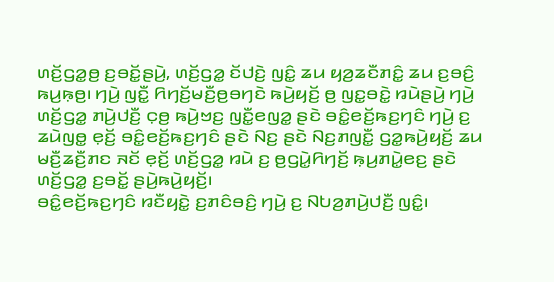ꤛꤢꤩ꤬ꤞꤤ꤭ꤥ꤬ ꤢ꤬ꤋꤢꤩ꤭ꤔꤣꤧ꤬, ꤛꤢꤩ꤬ꤞꤤ꤭ ꤢꤩꤓꤢꤧ꤬ ꤜꤢꤨ꤭ ꤘꤣ ꤟꤤ꤬ꤘꤢꤪꤊꤢꤨ꤭ ꤘꤣ ꤢ꤬ꤋꤢꤨ꤬ ꤒꤣ꤬ꤒ꤫ꤥ꤬꤯ ꤚꤣꤧ꤬ ꤜꤢꤪ꤭ ꤖꤚꤢꤩ꤬ꤗꤢꤪ꤬ꤥ꤬ꤋꤚꤢꤧ ꤒꤣꤧ꤬ꤟꤢꤩ꤬ ꤥ꤬ ꤜꤢ꤭ꤋꤢꤧ꤭ ꤙꤣꤧꤔꤣꤧ꤬ ꤚꤣꤧ꤬ ꤛꤢꤩ꤬ꤞꤤ꤭ ꤊꤣꤧ꤬ꤓꤢꤪ꤬ ꤍ꤫ꤥ꤬ ꤒꤣꤧ꤬ꤠꤢ꤬ ꤜꤢꤪ꤭ꤕꤜꤤ꤭ ꤔꤢꤧ ꤋꤢꤨ꤭ꤕꤢꤩ꤬ꤒꤢ꤬ꤚꤢꤨ ꤚꤣꤧ꤬ ꤢ꤬ ꤘꤣꤧꤜꤥ꤭ ꤕ꤫ꤢꤩ꤬ ꤋꤢꤨ꤭ꤕꤢꤩ꤬ꤒꤢ꤬ꤚꤢꤨ ꤔꤢꤧ ꤡꤢ꤬ ꤔꤢꤧ ꤡꤢ꤬ꤊꤜꤢꤪ꤭ ꤞꤤ꤭ꤒꤣꤧ꤬ꤟꤢꤩ꤬ ꤘꤣ ꤗꤢꤪ꤬ꤘꤢꤪ꤬ꤊꤢ ꤏꤢꤩ ꤕ꤫ꤢꤩ꤬ ꤛꤢꤩ꤬ꤞꤤ꤭ ꤙꤣꤧ ꤢ꤬ ꤥ꤬ꤞꤣꤧ꤭ꤖꤚꤢꤩ꤬ ꤒ꤫ꤣ꤬ꤊꤣꤧ꤭ꤕꤢ꤬ ꤔꤢꤧ ꤛꤢꤩ꤬ꤞꤤ꤭ ꤢ꤬ꤋꤢꤩ꤭ ꤔꤣꤧ꤬ꤒꤣꤧ꤬ꤟꤢꤩ꤬꤯
ꤋꤢꤨ꤭ꤕꤢꤩ꤬ꤒꤢ꤬ꤚꤢꤨ ꤙꤢꤪꤟꤢꤧ꤭ ꤢ꤬ꤊꤢꤨꤋꤢꤨ꤬ ꤚꤣꤧ꤬ ꤢ꤬ ꤡꤝꤤ꤬ꤊꤣꤧ꤬ꤓꤢꤪ꤬ ꤜꤢꤨ꤭꤯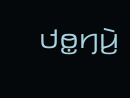ꤓꤥ꤭ꤚꤣꤧ꤬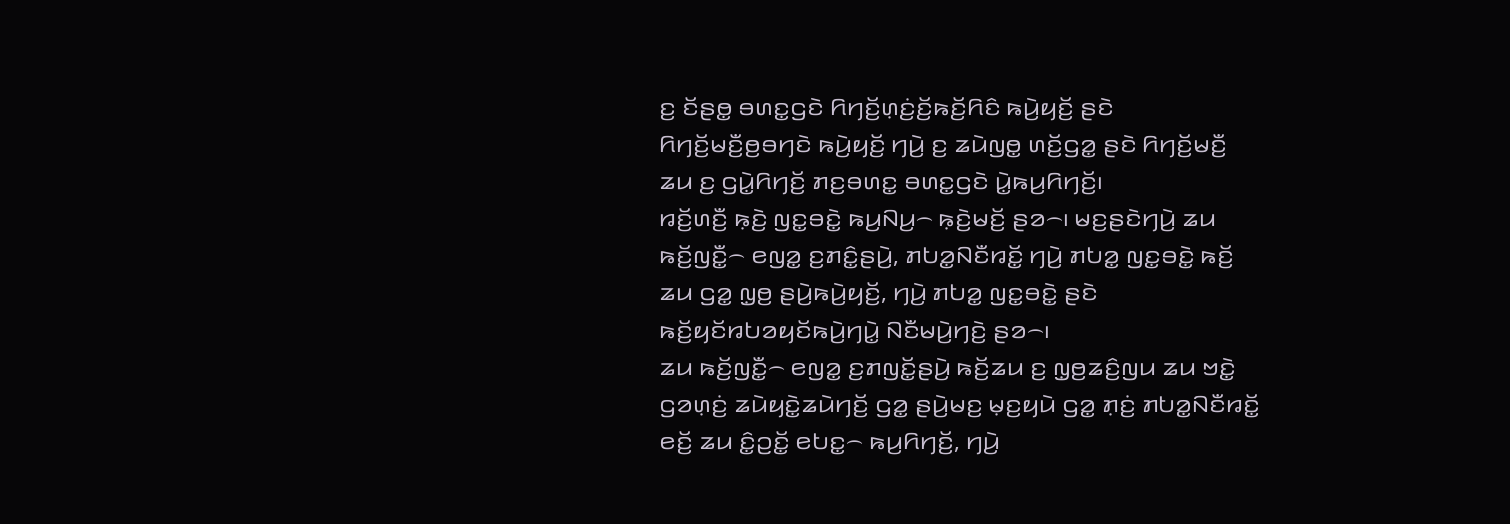ꤢ꤬ ꤢꤩꤔꤥ꤭ ꤋꤛꤢ꤭ꤞꤢꤧ ꤖꤚꤢꤩ꤬ꤛ꤫ꤢꤦ꤬ꤢꤩ꤬ꤒꤢꤩ꤬ꤖꤢꤨ ꤒꤣꤧ꤬ꤟꤢꤩ꤬ ꤔꤢꤧ ꤖꤚꤢꤩ꤬ꤗꤢꤪ꤬ꤥ꤬ꤋꤚꤢꤧ ꤒꤣꤧ꤬ꤟꤢꤩ꤬ ꤚꤣꤧ꤬ ꤢ꤬ ꤘꤣꤧꤜꤥ꤭ ꤛꤢꤩ꤬ꤞꤤ꤭ ꤔꤢꤧ ꤖꤚꤢꤩ꤬ꤗꤢꤪ꤬ ꤘꤣ ꤢ꤬ ꤞꤣꤧ꤭ꤖꤚꤢꤩ꤬ ꤊꤢ꤬ꤋꤛꤢ꤭ ꤋꤛꤢ꤭ꤞꤢꤧ ꤣꤧ꤭ꤒꤣ꤬ꤖꤚꤢꤩ꤬꤯
ꤙꤢꤩ꤬ꤛꤢꤪ꤬ ꤒ꤫ꤢꤧ꤬ ꤜꤢ꤭ꤋꤢꤧ꤭ ꤒꤣ꤬ꤡꤣ꤬꤮ ꤒ꤫ꤢꤧ꤬ꤗꤢꤩ꤬ ꤔꤤ꤮꤯ ꤗꤢ꤬ꤔꤢꤧꤚꤣꤧ꤬ ꤘꤣ ꤒꤢꤩ꤬ꤜꤢꤪ꤭꤮ ꤕꤜꤤ꤭ ꤢ꤬ꤊꤢꤨ꤭ꤔꤣꤧ꤬, ꤊꤝꤤ꤭ꤡꤢꤪꤙꤢꤩ꤭ ꤚꤣꤧ꤬ ꤊꤝꤤ꤭ ꤜꤢ꤭ꤋꤢꤧ꤭ ꤒꤢꤩ꤬ ꤘꤣ ꤞꤤ꤭ ꤜ꤫ꤥ꤬ ꤔꤣꤧ꤬ꤒꤣꤧ꤬ꤟꤢꤩ꤬, ꤚꤣꤧ꤬ ꤊꤝꤤ꤭ ꤜꤢ꤭ꤋꤢꤧ꤭ ꤔꤢꤧ ꤒꤢꤩ꤬ꤟꤢꤩꤙꤝꤤꤟꤢꤩꤒꤣꤧ꤬ꤚꤣꤧ꤭ ꤡꤢꤪꤗꤣꤧ꤬ꤚꤢꤧ꤬ ꤔꤤ꤮꤯
ꤘꤣ ꤒꤢꤩ꤬ꤜꤢꤪ꤭꤮ ꤕꤜꤤ꤭ ꤢ꤬ꤊꤜꤢꤩ꤭ꤔꤣꤧ꤬ ꤒꤢꤩ꤬ꤘꤣ ꤢ꤬ ꤜ꤫ꤥ꤬ꤘꤢꤨ꤬ꤜꤣ ꤘꤣ ꤠꤢꤧ꤭ ꤞꤤꤛ꤫ꤢꤦ꤬ ꤘꤣꤧꤟꤢꤧ꤭ꤘꤣꤧꤚꤢꤩ꤬ ꤞꤤ꤭ ꤔꤣꤧ꤬ꤗꤢ꤬ ꤗ꤫ꤢ꤬ꤟꤣꤧ ꤞꤤ꤭ ꤊ꤫ꤢꤦ꤬ ꤊꤝꤤ꤭ꤡꤢꤪꤙꤢꤩ꤭ ꤕꤢꤩ꤬ ꤘꤣ ꤢꤨ꤭ꤑꤢꤩ꤭ ꤕꤝꤢ꤭꤮ ꤒꤣ꤬ꤖꤚꤢꤩ꤬, ꤚꤣꤧ꤬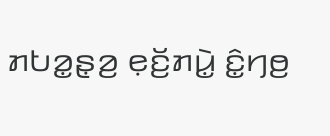ꤊꤝꤤ꤭ꤔ꤫ꤤ꤬ ꤕ꤫ꤢꤩ꤬ꤊꤣꤧ꤭ ꤢꤨ꤭ꤚꤥ꤬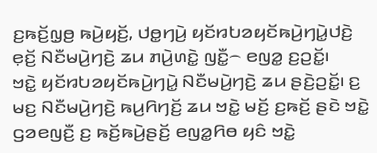ꤢ꤬ꤒꤢꤩ꤬ꤜ꤫ꤥ꤬ ꤒꤣꤧ꤬ꤟꤢꤩ꤬, ꤓꤥ꤭ꤚꤣꤧ꤬ ꤟꤢꤩꤙꤝꤤꤟꤢꤩꤒꤣꤧ꤬ꤚꤣꤧ꤭ꤓꤢꤧ꤬ ꤕ꤫ꤢꤩ꤬ ꤡꤢꤪꤗꤣꤧ꤬ꤚꤢꤧ꤬ ꤘꤣ ꤊꤣꤧ꤬ꤛꤢꤧ꤭ ꤜꤢꤪ꤭꤮ ꤕꤜꤤ꤭ ꤢ꤬ꤑꤢꤩ꤭꤯
ꤠꤢꤧ꤭ ꤟꤢꤩꤙꤝꤤꤟꤢꤩꤒꤣꤧ꤬ꤚꤣꤧ꤭ ꤡꤢꤪꤗꤣꤧ꤬ꤚꤢꤧ꤬ ꤘꤣ ꤔꤢꤧ꤬ꤑꤢꤩ꤭꤯ ꤢ꤬ ꤗꤢ꤬ ꤡꤢꤪꤗꤣꤧ꤬ꤚꤢꤧ꤬ ꤒꤣ꤬ꤖꤚꤢꤩ꤬ ꤘꤣ ꤠꤢꤧ꤭ ꤗꤢꤩ꤬ ꤢ꤬ꤒꤢꤩ꤬ ꤔꤢꤧ ꤠꤢꤧ꤭ ꤞꤤꤕꤜꤢꤪ꤬ ꤢ꤬ ꤒꤢꤩ꤬ꤒꤣꤧ꤬ꤔꤢꤩ꤬ ꤕꤜꤤ꤭ꤖꤥ ꤟꤢꤨ ꤠꤢꤧ꤭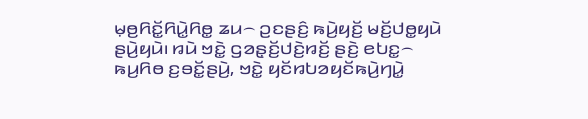ꤗ꤫ꤥ꤬ꤖꤢꤩ꤭ꤖꤣꤧ꤭ꤖꤥ꤭ ꤘꤣ꤮ ꤑꤢꤔꤢꤨ꤬ ꤒꤣꤧ꤬ꤟꤢꤩ꤬ ꤗꤢꤩ꤬ꤓꤥ꤭ꤟꤣꤧ ꤔꤣꤧ꤬ꤟꤣꤧ꤯ ꤙꤣꤧ ꤠꤢꤧ꤭ ꤞꤤꤔ꤫ꤢꤩ꤬ꤓꤢꤧ꤬ꤙꤢꤩ꤬ ꤔꤢꤧ꤬ ꤕꤝꤢ꤭꤮ ꤒꤣ꤬ꤖꤥ ꤢ꤬ꤋꤢꤩ꤭ꤔꤣꤧ꤬, ꤠꤢꤧ꤭ ꤟꤢꤩꤙꤝꤤꤟꤢꤩꤒꤣꤧ꤬ꤚꤣꤧ꤭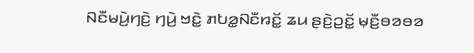ꤡꤢꤪꤗꤣꤧ꤬ꤚꤢꤧ꤬ ꤚꤣꤧ꤬ ꤠꤢꤧ꤭ ꤊꤝꤤ꤭ꤡꤢꤪꤙꤢꤩ꤭ ꤘꤣ ꤔꤢꤧ꤬ꤑꤢꤩ꤭ ꤗ꤫ꤢꤪ꤬ꤋꤤꤋꤤ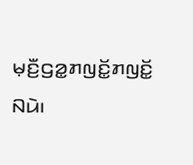ꤗ꤫ꤢꤪ꤬ꤞꤤ꤭ꤊꤜꤢꤩ꤭ꤊꤜꤢꤩ꤭ ꤡꤣꤧ꤯